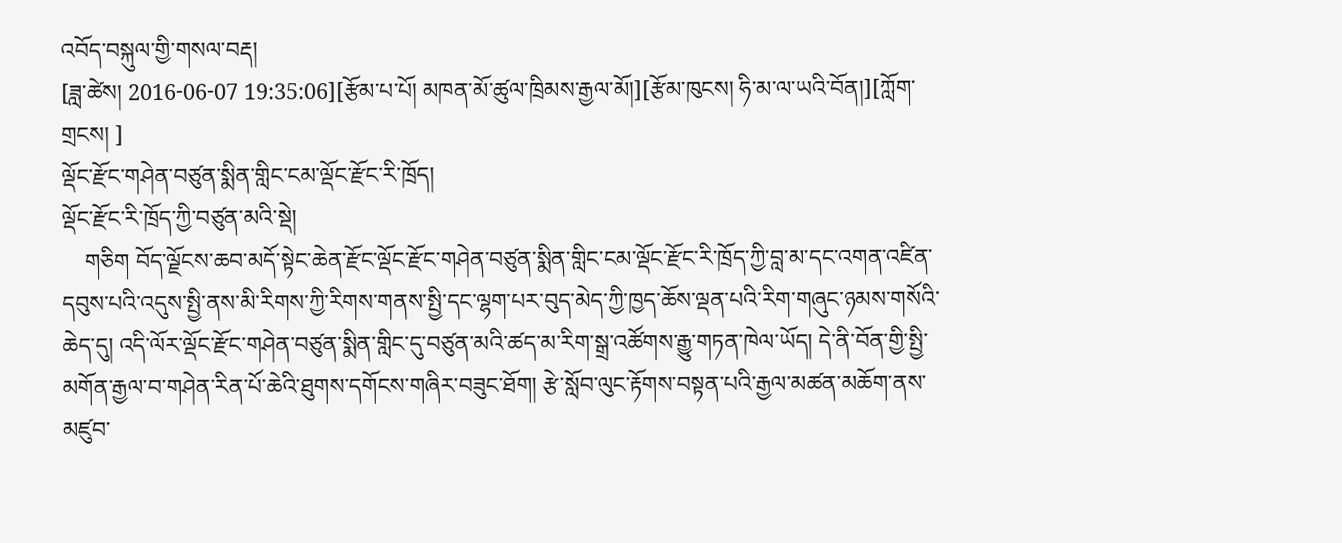འབོད་བསྐུལ་གྱི་གསལ་བརྡ།
[ཟླ་ཚེས། 2016-06-07 19:35:06][རྩོམ་པ་པོ། མཁན་མོ་ཚུལ་ཁྲིམས་རྒྱལ་མོ།][རྩོམ་ཁུངས། ཧི་མ་ལ་ཡའི་བོན།][ཀློག་གྲངས། ]
ལྡོང་རྫོང་གཤེན་བཙུན་སྨིན་གླིང་ངམ་ལྡོང་རྫོང་རི་ཁྲོད།
ལྡོང་རྫོང་རི་ཁྲོད་ཀྱི་བཙུན་མའི་སྡེ།
    གཅིག བོད་ལྗོངས་ཆབ་མདོ་སྟེང་ཆེན་རྫོང་ལྡོང་རྫོང་གཤེན་བཙུན་སྨིན་གླིང་ངམ་ལྡོང་རྫོང་རི་ཁྲོད་ཀྱི་བླ་མ་དང་འགན་འཛིན་དབུས་པའི་འདུས་སྤྱི་ནས་མི་རིགས་ཀྱི་རིགས་གནས་སྤྱི་དང་ལྷག་པར་བུད་མེད་ཀྱི་ཁྱད་ཆོས་ལྡན་པའི་རིག་གཞུང་ཉམས་གསོའི་ཆེད་དུ། འདི་ལོར་ལྡོང་རྫོང་གཤེན་བཙུན་སྨིན་གླིང་དུ་བཙུན་མའི་ཚད་མ་རིག་སྒྲ་འཚོགས་རྒྱུ་གཏན་ཁེལ་ཡོད། དེ་ནི་བོན་གྱི་སྤྱི་མགོན་རྒྱལ་བ་གཤེན་རིན་པོ་ཆེའི་ཐུགས་དགོངས་གཞིར་བཟུང་ཐོག། རྩེ་སློབ་ལུང་རྟོགས་བསྟན་པའི་རྒྱལ་མཚན་མཆོག་ནས་མཛུབ་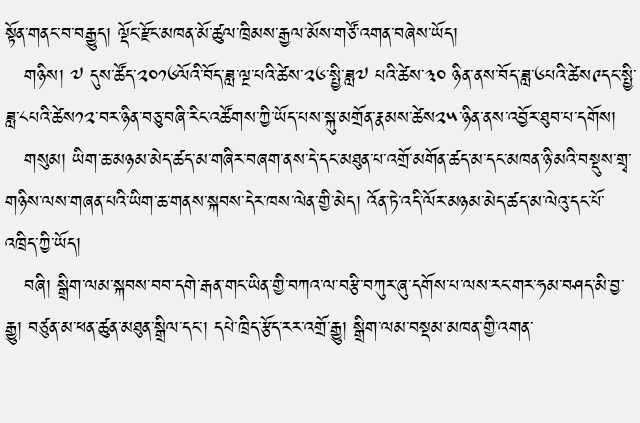སྟོན་གནང་བ་བརྒྱུད། ལྡོང་རྫོང་མཁན་མོ་ཚུལ་ཁྲིམས་རྒྱལ་མོས་གཙོ་འགན་བཞེས་ཡོད།
   གཉིས། ༧ དུས་ཚོད་༢༠༡༦ལོའི་བོད་ཟླ་ལྔ་པའི་ཚེས་༢༦་སྤྱི་ཟླ༧ པའི་ཚེས་༣༠ ཉིན་ནས་བོད་ཟླ་༦པའི་ཚེས༩དང་སྤྱི་ཟླ་༨པའི་ཚེས༡༢་བར་ཉིན་བཅུ་བཞི་རིང་འཚོགས་ཀྱི་ཡོད་པས་སྐུ་མགྲོན་རྣམས་ཚེས༢༥་ཉིན་ནས་འབྱོར་ཐུབ་པ་དགོས།
   གསུམ། ཡིག་ཆ་མཉམ་མེད་ཚད་མ་གཞིར་བཞག་ནས་དེ་དང་མཐུན་པ་འགྲོ་མགོན་ཚད་མ་དང་མཁན་ཉི་མའི་བསྡུས་གྲྭ་གཉིས་ལས་གཞན་པའི་ཡིག་ཆ་གནས་སྐབས་དེར་ཁས་ལེན་གྱི་མེད། འོན་ཏེ་འདི་ལོར་མཉམ་མེད་ཚད་མ་ལེའུ་དང་པོ་འཁྲིད་ཀྱི་ཡོད།
   བཞི། སྒྲིག་ལམ་སྐབས་བབ་དགེ་རྒན་གང་ཡིན་གྱི་བཀའ་ལ་བརྩི་བཀུར་ཞུ་དགོས་པ་ལས་རང་གར་ཧམ་བཤད་མི་བྱ་རྒྱུ། བཙུན་མ་ཕན་ཚུན་མཐུན་སྒྲིལ་དང་། དཔེ་ཁྲིད་རྩོད་རར་འགྲོ་རྒྱུ། སྒྲིག་ལམ་བསྡམ་མཁན་གྱི་འགན་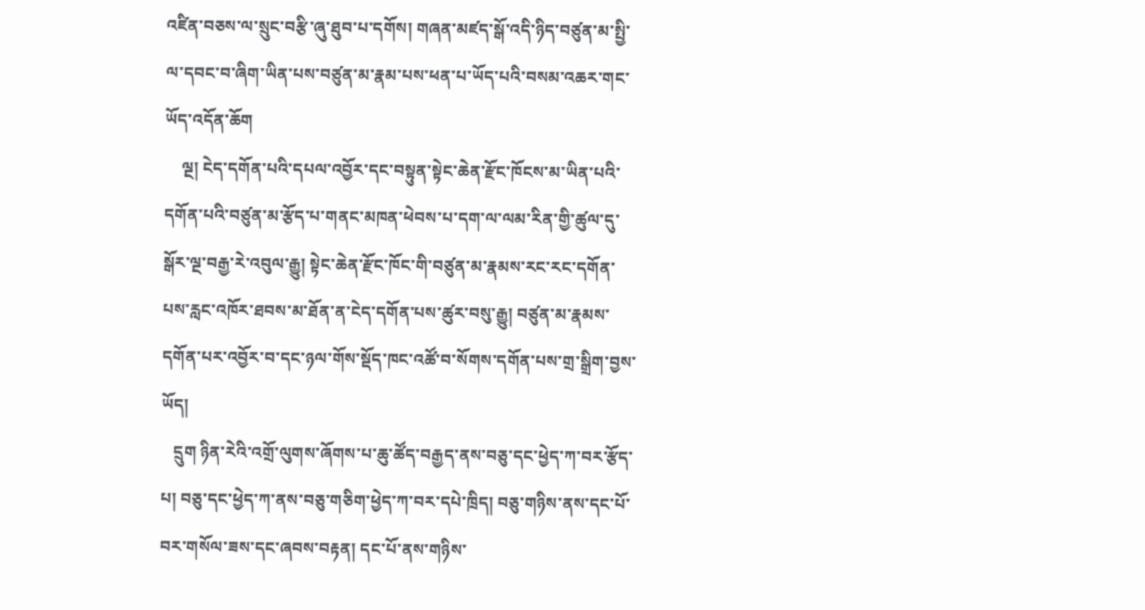འཛིན་བཅས་ལ་སྲུང་བརྩི་ཞུ་ཐུབ་པ་དགོས། གཞན་མཛད་སྒོ་འདི་ཉིད་བཙུན་མ་སྤྱི་ལ་དབང་བ་ཞིག་ཡིན་པས་བཙུན་མ་རྣམ་པས་ཕན་པ་ཡོད་པའི་བསམ་འཆར་གང་ཡོད་འདོན་ཆོག
    ལྔ། ངེད་དགོན་པའི་དཔལ་འབྱོར་དང་བསྟུན་སྟེང་ཆེན་རྫོང་ཁོངས་མ་ཡིན་པའི་དགོན་པའི་བཙུན་མ་རྩོད་པ་གནང་མཁན་ཕེབས་པ་དག་ལ་ལམ་རིན་གྱི་ཚུལ་དུ་སྒོར་ལྔ་བརྒྱ་རེ་འབུལ་རྒྱུ། སྟེང་ཆེན་རྫོང་ཁོང་གི་བཙུན་མ་རྣམས་རང་རང་དགོན་པས་རླང་འཁོར་ཐབས་མ་ཐོན་ན་ངེད་དགོན་པས་ཚུར་བསུ་རྒྱུ། བཙུན་མ་རྣམས་དགོན་པར་འབྱོར་བ་དང་ཉལ་གོས་སྡོད་ཁང་འཚོ་བ་སོགས་དགོན་པས་གྲ་སྒྲིག་བྱས་ཡོད།
   དྲུག ཉིན་རེའི་འགྲོ་ལུགས་ཞོགས་པ་ཆུ་ཚོད་བརྒྱད་ནས་བཅུ་དང་ཕྱེད་ཀ་བར་རྩོད་པ། བཅུ་དང་ཕྱེད་ཀ་ནས་བཅུ་གཅིག་ཕྱེད་ཀ་བར་དཔེ་ཁྲིད། བཅུ་གཉིས་ནས་དང་པོ་བར་གསོལ་ཟས་དང་ཞབས་བརྟན། དང་པོ་ནས་གཉིས་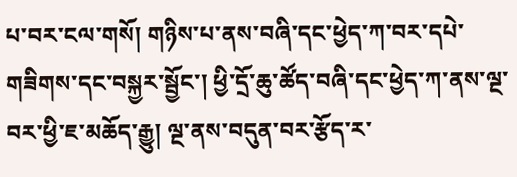པ་བར་ངལ་གསོ། གཉིས་པ་ནས་བཞི་དང་ཕྱེད་ཀ་བར་དཔེ་གཟིགས་དང་བསྐྱར་སྦྱོང་། ཕྱི་དྲོ་ཆུ་ཚོད་བཞི་དང་ཕྱེད་ཀ་ནས་ལྔ་བར་ཕྱི་ཇ་མཆོད་རྒྱུ། ལྔ་ནས་བདུན་བར་རྩོད་ར་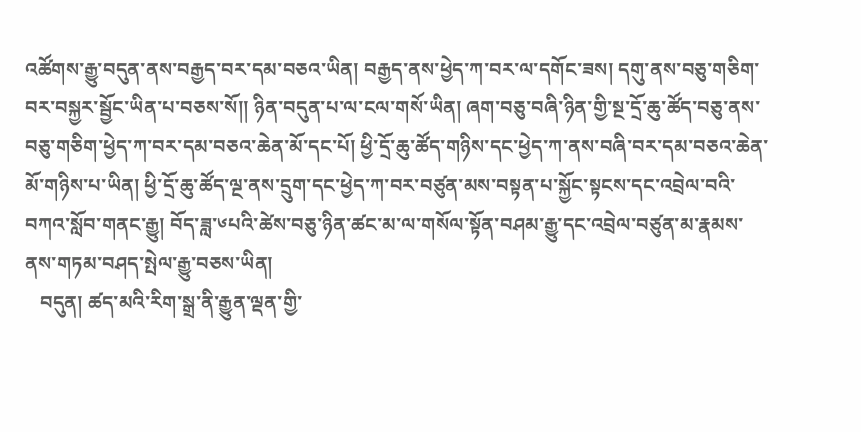འཚོགས་རྒྱུ་བདུན་ནས་བརྒྱད་བར་དམ་བཅའ་ཡིན། བརྒྱད་ནས་ཕྱེད་ཀ་བར་ལ་དགོང་ཟས། དགུ་ནས་བཅུ་གཅིག་བར་བསྐྱར་སྦྱོང་ཡིན་པ་བཅས་སོ།། ཉིན་བདུན་པ་ལ་ངལ་གསོ་ཡིན། ཞག་བཅུ་བཞི་ཉིན་གྱི་སྔ་དྲོ་ཆུ་ཚོད་བཅུ་ནས་བཅུ་གཅིག་ཕྱེད་ཀ་བར་དམ་བཅའ་ཆེན་མོ་དང་པོ། ཕྱི་དྲོ་ཆུ་ཚོད་གཉིས་དང་ཕྱེད་ཀ་ནས་བཞི་བར་དམ་བཅའ་ཆེན་མོ་གཉིས་པ་ཡིན། ཕྱི་དྲོ་ཆུ་ཚོད་ལྔ་ནས་དྲུག་དང་ཕྱེད་ཀ་བར་བཙུན་མས་བསྟན་པ་སྐྱོང་སྟངས་དང་འབྲེལ་བའི་བཀའ་སློབ་གནང་རྒྱུ། བོད་ཟླ་༦པའི་ཚེས་བཅུ་ཉིན་ཚང་མ་ལ་གསོལ་སྟོན་བཤམ་རྒྱུ་དང་འབྲེལ་བཙུན་མ་རྣམས་ནས་གཏམ་བཤད་སྤེལ་རྒྱུ་བཅས་ཡིན།
   བདུན། ཚད་མའི་རིག་སྒྲ་ནི་རྒྱུན་ལྡན་གྱི་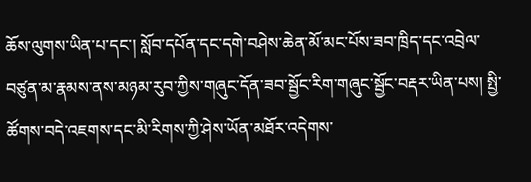ཆོས་ལུགས་ཡིན་པ་དང་། སློབ་དཔོན་དང་དགེ་བཤེས་ཆེན་མོ་མང་པོས་ཟབ་ཁྲིད་དང་འབྲེལ་བཙུན་མ་རྣམས་ནས་མཉམ་རུབ་ཀྱིས་གཞུང་དོན་ཟབ་སྦྱོང་རིག་གཞུང་སྦྱོང་བརྡར་ཡིན་པས། སྤྱི་ཚོགས་བདེ་འཇགས་དང་མི་རིགས་ཀྱི་ཤེས་ཡོན་མཐོར་འདེགས་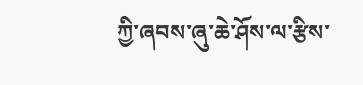ཀྱི་ཞབས་ཞུ་ཆེ་ཤོས་ལ་རྩིས་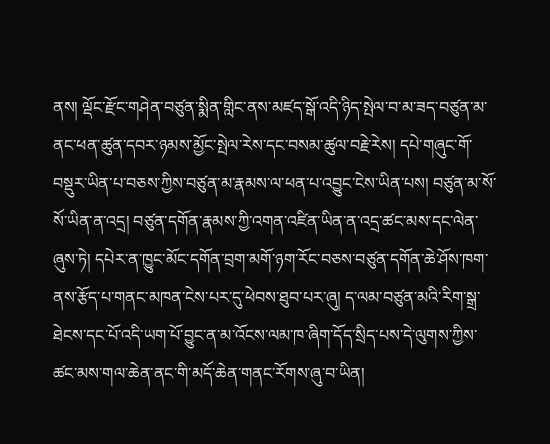ནས། ལྡོང་རྫོང་གཤེན་བཙུན་སྨིན་གླིང་ནས་མཛད་སྒོ་འདི་ཉིད་སྤེལ་བ་མ་ཟད་བཙུན་མ་ནང་ཕན་ཚུན་དབར་ཉམས་མྱོང་སྤེལ་རེས་དང་བསམ་ཚུལ་བརྗེ་རེས། དཔེ་གཞུང་གོ་བསྡུར་ཡིན་པ་བཅས་ཀྱིས་བཙུན་མ་རྣམས་ལ་ཕན་པ་འབྱུང་ངེས་ཡིན་པས། བཙུན་མ་སོ་སོ་ཡིན་ན་འདྲ། བཙུན་དགོན་རྣམས་ཀྱི་འགན་འཛིན་ཡིན་ན་འདྲ་ཚང་མས་དང་ལེན་ཞུས་ཏེ། དཔེར་ན་ཁྱུང་མོང་དགོན་བྲག་མགོ་ཉག་རོང་བཅས་བཙུན་དགོན་ཆེ་ཤོས་ཁག་ནས་རྩོད་པ་གནང་མཁན་ངེས་པར་དུ་ཕེབས་ཐུབ་པར་ཞུ། ད་ལམ་བཙུན་མའི་རིག་སྒྲ་ཐེངས་དང་པོ་འདི་ཡག་པོ་བྱུང་ན་མ་འོངས་ལམ་ཁ་ཞིག་དོད་སྲིད་པས་དེ་ལུགས་ཀྱིས་ཚང་མས་གལ་ཆེན་ནང་གི་མདོ་ཆེན་གནང་རོགས་ཞུ་བ་ཡིན།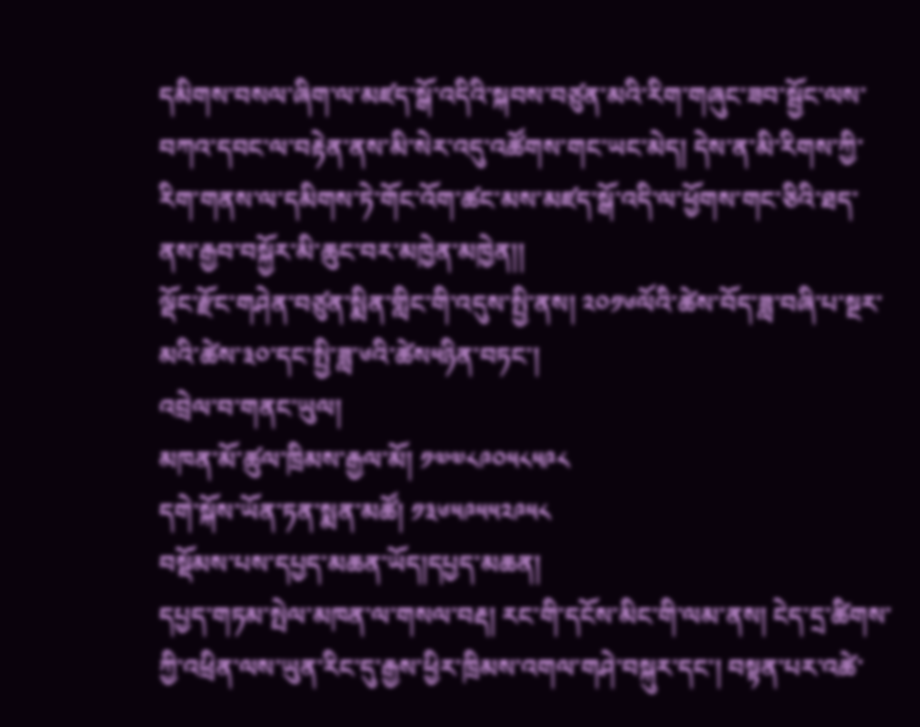དམིགས་བསལ་ཞིག་ལ་མཛད་སྒོ་འདིའི་སྐབས་བཙུན་མའི་རིག་གཞུང་ཟབ་སྦྱོང་ལས་བཀའ་དབང་ལ་བརྟེན་ནས་མི་སེར་འདུ་འཚོགས་གང་ཡང་མེད། དེས་ན་མི་རིགས་ཀྱི་རིག་གནས་ལ་དམིགས་ཏེ་གོང་འོག་ཚང་མས་མཛད་སྒོ་འདི་ལ་ཕྱོགས་གང་ཅིའི་ཐད་ནས་རྒྱབ་བསྐྱོར་མི་ཆུང་བར་མཁྱེན་མཁྱེན།།
ལྡོང་རྫོང་གཤེན་བཙུན་སྨིན་གླིང་གི་འདུས་སྤྱི་ནས། ༢༠༡༦ལོའི་ཚེས་བོད་ཟླ་བཞི་པ་སྔར་མའི་ཚེས་༣༠་དང་སྤྱི་ཟླ་༦འི་ཚེས༥ཉིན་བཏང་།
འབྲེལ་བ་གནང་ཡུལ།
མཁན་མོ་ཚུལ་ཁྲིམས་རྒྱལ་མོ། ༡༧༧༨༩༠༥༨༥༩༨
དགེ་སྐོས་ཡོན་ཏན་སྨན་མཚོ། ༡༣༦༥༩༥༥༢༩༥༨
བསྡོམས་པས་དཔྱད་མཆན་ཡོད།དཔྱད་མཆན།
དཔྱད་གཏམ་སྤེལ་མཁན་ལ་གསལ་བརྡ། རང་གི་དངོས་མིང་གི་ལམ་ནས། ངེད་དྲ་ཚིགས་ཀྱི་འཕྲིན་ལས་ཡུན་རིང་དུ་རྒྱས་ཕྱིར་ཁྲིམས་འགལ་གཤེ་བསྐུར་དང་། བསྟན་པར་འཚེ་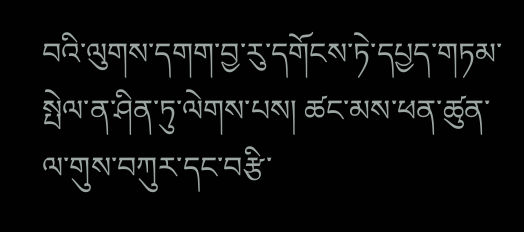བའི་ལུགས་དགག་བྱ་རུ་དགོངས་ཏེ་དཔྱད་གཏམ་སྤེལ་ན་ཤིན་ཏུ་ལེགས་པས། ཚང་མས་ཕན་ཚུན་ལ་གུས་བཀུར་དང་བརྩི་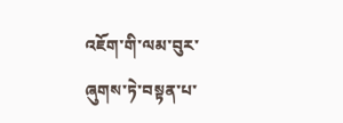འཇོག་གི་ལམ་བུར་ཞུགས་ཏེ་བསྟན་པ་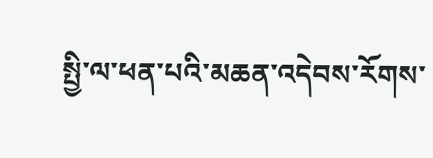སྤྱི་ལ་ཕན་པའི་མཆན་འདེབས་རོགས་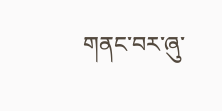གནང་བར་ཞུ་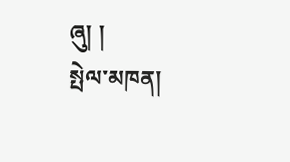ཞུ། །
སྤེལ་མཁན།